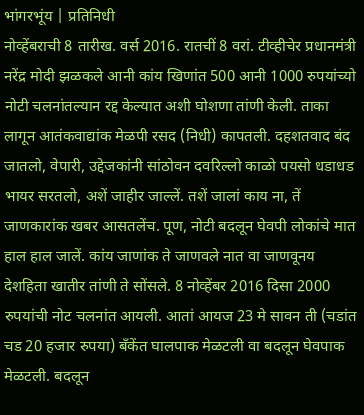भांगरभूंय | प्रतिनिधी
नोव्हेंबराची 8 तारीख. वर्स 2016. रातचीं 8 वरां. टीव्हीचेर प्रधानमंत्री नरेंद्र मोदी झळकले आनी कांय खिणांत 500 आनी 1000 रुपयांच्यो नोटी चलनांतल्यान रद्द केल्यात अशी घोशणा तांणी केली. ताका लागून आतंकवाद्यांक मेळपी रसद (निधी) कापतली. दहशतवाद बंद जातलो, वेपारी, उद्देजकांनी सांठोवन दवरिल्लो काळो पयसो धडाधड भायर सरतलो, अशें जाहीर जाल्लें. तशें जालां काय ना, तें जाणकारांक खबर आसतलेंच. पूण, नोटी बदलून घेवपी लोकांचे मात हाल हाल जालें. कांय जाणांक ते जाणवले नात वा जाणवूनय देशहिता खातीर तांणी ते सोंसले. 8 नोव्हेंबर 2016 दिसा 2000 रुपयांची नोट चलनांत आयली. आतां आयज 23 मे सावन ती (चडांत चड 20 हजार रुपया) बँकेंत घालपाक मेळटली वा बदलून घेवपाक मेळटली. बदलून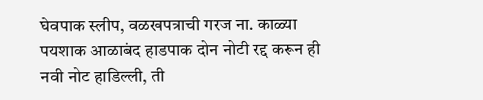घेवपाक स्लीप, वळखपत्राची गरज ना. काळ्या पयशाक आळाबंद हाडपाक दोन नोटी रद्द करून ही नवी नोट हाडिल्ली, ती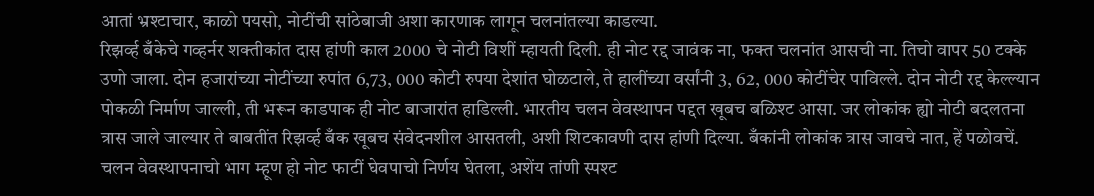आतां भ्रश्टाचार, काळो पयसो, नोटींची सांठेबाजी अशा कारणाक लागून चलनांतल्या काडल्या.
रिझर्व्ह बँकेचे गव्हर्नर शक्तीकांत दास हांणी काल 2000 चे नोटी विशीं म्हायती दिली. ही नोट रद्द जावंक ना, फक्त चलनांत आसची ना. तिचो वापर 50 टक्के उणो जाला. दोन हजारांच्या नोटींच्या रुपांत 6,73, 000 कोटी रुपया देशांत घोळटाले, ते हालींच्या वर्सांनी 3, 62, 000 कोटींचेर पाविल्ले. दोन नोटी रद्द केल्ल्यान पोकळी निर्माण जाल्ली, ती भरून काडपाक ही नोट बाजारांत हाडिल्ली. भारतीय चलन वेवस्थापन पद्दत खूबच बळिश्ट आसा. जर लोकांक ह्यो नोटी बदलतना त्रास जाले जाल्यार ते बाबतींत रिझर्व्ह बँक खूबच संवेदनशील आसतली, अशी शिटकावणी दास हांणी दिल्या. बँकांनी लोकांक त्रास जावचे नात, हें पळोवचें. चलन वेवस्थापनाचो भाग म्हूण हो नोट फाटीं घेवपाचो निर्णय घेतला, अशेंय तांणी स्पश्ट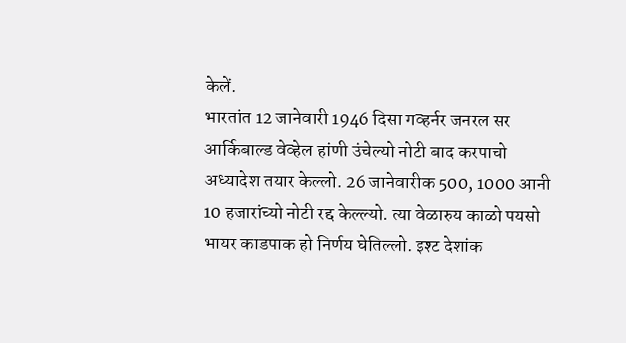केलें.
भारतांत 12 जानेवारी 1946 दिसा गव्हर्नर जनरल सर आर्किबाल्ड वेव्हेल हांणी उंचेल्यो नोटी बाद करपाचो अध्यादेश तयार केल्लो. 26 जानेवारीक 500, 1000 आनी 10 हजारांच्यो नोटी रद्द केल्ल्यो. त्या वेळारुय काळो पयसो भायर काडपाक हो निर्णय घेतिल्लो. इश्ट देशांक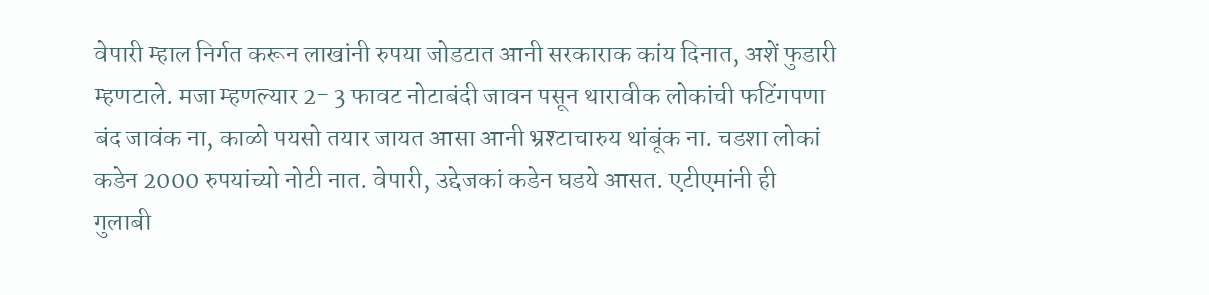वेपारी म्हाल निर्गत करून लाखांनी रुपया जोडटात आनी सरकाराक कांय दिनात, अशें फुडारी म्हणटाले. मजा म्हणल्यार 2- 3 फावट नोटाबंदी जावन पसून थारावीक लोकांची फटिंगपणा बंद जावंक ना, काळो पयसो तयार जायत आसा आनी भ्रश्टाचारुय थांबूंक ना. चडशा लोकां कडेन 2000 रुपयांच्यो नोटी नात. वेपारी, उद्देजकां कडेन घडये आसत. एटीएमांनी ही गुलाबी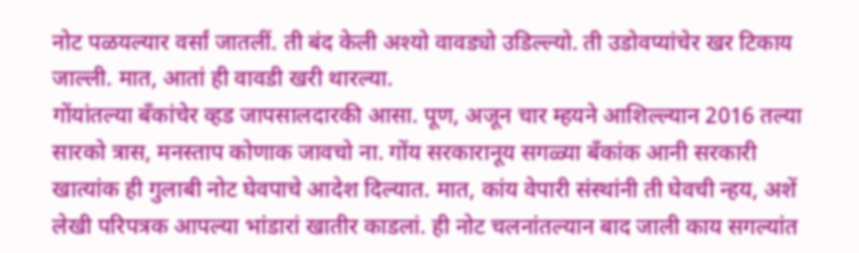नोट पळयल्यार वर्सां जातलीं. ती बंद केली अश्यो वावड्यो उडिल्ल्यो. ती उडोवप्यांचेर खर टिकाय जाल्ली. मात, आतां ही वावडी खरी थारल्या.
गोंयांतल्या बँकांचेर व्हड जापसालदारकी आसा. पूण, अजून चार म्हयने आशिल्ल्यान 2016 तल्या सारको त्रास, मनस्ताप कोणाक जावचो ना. गोंय सरकारानूय सगळ्या बँकांक आनी सरकारी खात्यांक ही गुलाबी नोट घेवपाचे आदेश दिल्यात. मात, कांय वेपारी संस्थांनी ती घेवची न्हय, अशें लेखी परिपत्रक आपल्या भांडारां खातीर काडलां. ही नोट चलनांतल्यान बाद जाली काय सगल्यांत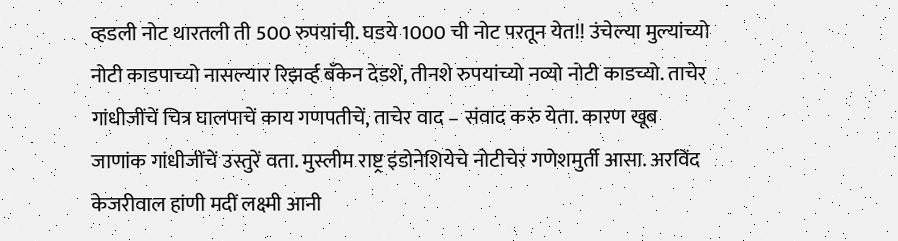व्हडली नोट थारतली ती 500 रुपयांची. घडये 1000 ची नोट परतून येत!! उंचेल्या मुल्यांच्यो नोटी काडपाच्यो नासल्यार रिझर्व्ह बँकेन देडशें, तीनशे रुपयांच्यो नव्यो नोटी काडच्यो. ताचेर गांधीजींचें चित्र घालपाचें काय गणपतीचें, ताचेर वाद – संवाद करुं येता. कारण खूब जाणांक गांधीजींचें उस्तुरें वता. मुस्लीम राष्ट्र इंडोनेशियेचे नोटीचेर गणेशमुर्ती आसा. अरविंद केजरीवाल हांणी मदीं लक्ष्मी आनी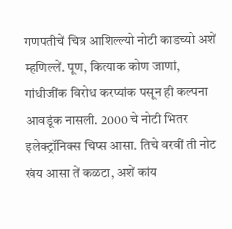गणपतीचें चित्र आशिल्ल्यो नोटी काडच्यो अशें म्हणिल्लें. पूण, कित्याक कोण जाणां, गांधीजींक विरोध करप्यांक पसून ही कल्पना आवडूंक नासली. 2000 चे नोटी भितर इलेक्ट्रॉनिक्स चिप्स आसा. तिचे वरवीं ती नोट खंय आसा तें कळटा, अशें कांय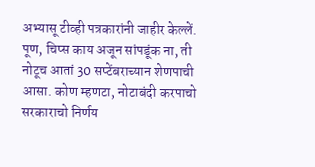अभ्यासू टीव्ही पत्रकारांनी जाहीर केल्लें. पूण, चिप्स काय अजून सांपडूंक ना, ती नोटूच आतां 30 सप्टेंबराच्यान शेणपाची आसा. कोण म्हणटा, नोटाबंदी करपाचो सरकाराचो निर्णय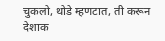चुकलो, थोडे म्हणटात, ती करून देशाक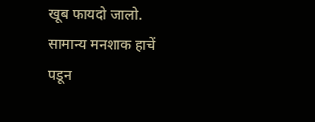खूब फायदो जालो. सामान्य मनशाक हाचें पडून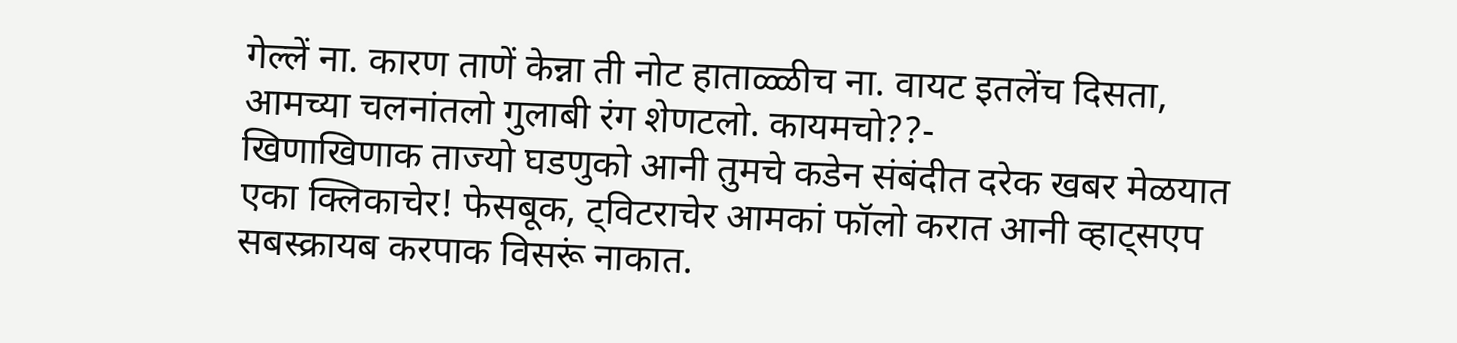गेल्लें ना. कारण ताणें केन्ना ती नोट हाताळ्ळीच ना. वायट इतलेंच दिसता, आमच्या चलनांतलो गुलाबी रंग शेणटलो. कायमचो??-
खिणाखिणाक ताज्यो घडणुको आनी तुमचे कडेन संबंदीत दरेक खबर मेळयात एका क्लिकाचेर! फेसबूक, ट्विटराचेर आमकां फॉलो करात आनी व्हाट्सएप सबस्क्रायब करपाक विसरूं नाकात.